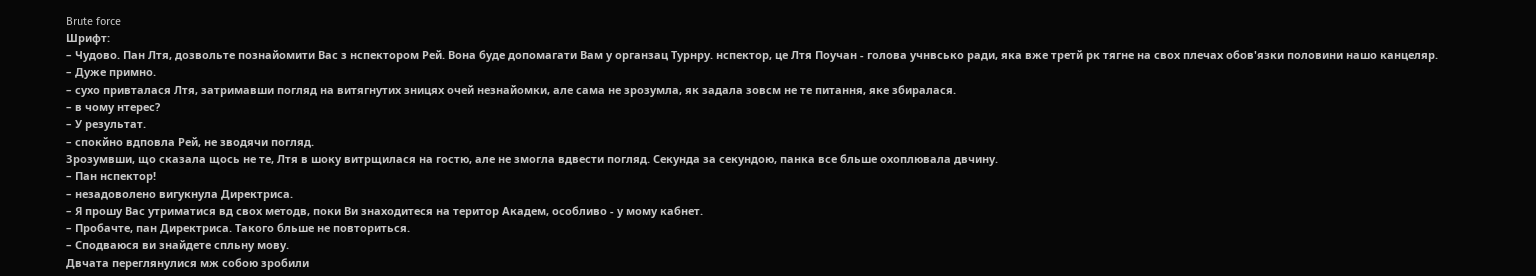Brute force
Шрифт:
– Чудово. Пан Лтя, дозвольте познайомити Вас з нспектором Рей. Вона буде допомагати Вам у органзац Турнру. нспектор, це Лтя Поучан - голова учнвсько ради, яка вже третй рк тягне на свох плечах обов'язки половини нашо канцеляр.
– Дуже примно.
– сухо привталася Лтя, затримавши погляд на витягнутих зницях очей незнайомки, але сама не зрозумла, як задала зовсм не те питання, яке збиралася.
– в чому нтерес?
– У результат.
– спокйно вдповла Рей, не зводячи погляд.
Зрозумвши, що сказала щось не те, Лтя в шоку витрщилася на гостю, але не змогла вдвести погляд. Секунда за секундою, панка все бльше охоплювала двчину.
– Пан нспектор!
– незадоволено вигукнула Директриса.
– Я прошу Вас утриматися вд свох методв, поки Ви знаходитеся на територ Академ, особливо - у мому кабнет.
– Пробачте, пан Директриса. Такого бльше не повториться.
– Сподваюся ви знайдете спльну мову.
Двчата переглянулися мж собою зробили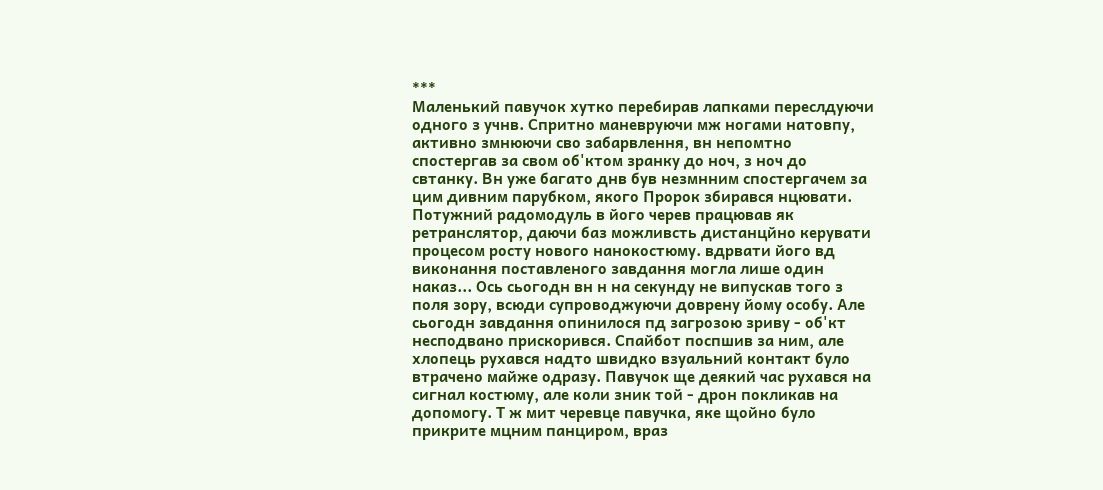***
Маленький павучок хутко перебирав лапками переслдуючи одного з учнв. Спритно маневруючи мж ногами натовпу, активно змнюючи сво забарвлення, вн непомтно спостергав за свом об'ктом зранку до ноч, з ноч до свтанку. Вн уже багато днв був незмнним спостергачем за цим дивним парубком, якого Пророк збирався нцювати. Потужний радомодуль в його черев працював як ретранслятор, даючи баз можливсть дистанцйно керувати процесом росту нового нанокостюму. вдрвати його вд виконання поставленого завдання могла лише один наказ... Ось сьогодн вн н на секунду не випускав того з поля зору, всюди супроводжуючи доврену йому особу. Але сьогодн завдання опинилося пд загрозою зриву - об'кт несподвано прискорився. Спайбот поспшив за ним, але хлопець рухався надто швидко взуальний контакт було втрачено майже одразу. Павучок ще деякий час рухався на сигнал костюму, але коли зник той - дрон покликав на допомогу. Т ж мит черевце павучка, яке щойно було прикрите мцним панциром, враз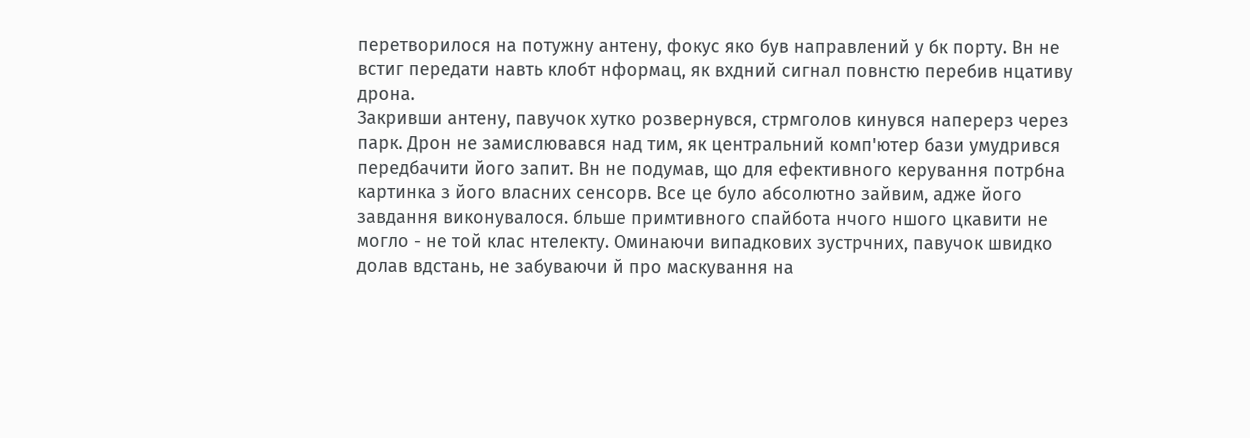перетворилося на потужну антену, фокус яко був направлений у бк порту. Вн не встиг передати навть клобт нформац, як вхдний сигнал повнстю перебив нцативу дрона.
Закривши антену, павучок хутко розвернувся, стрмголов кинувся наперерз через парк. Дрон не замислювався над тим, як центральний комп'ютер бази умудрився передбачити його запит. Вн не подумав, що для ефективного керування потрбна картинка з його власних сенсорв. Все це було абсолютно зайвим, адже його завдання виконувалося. бльше примтивного спайбота нчого ншого цкавити не могло - не той клас нтелекту. Оминаючи випадкових зустрчних, павучок швидко долав вдстань, не забуваючи й про маскування на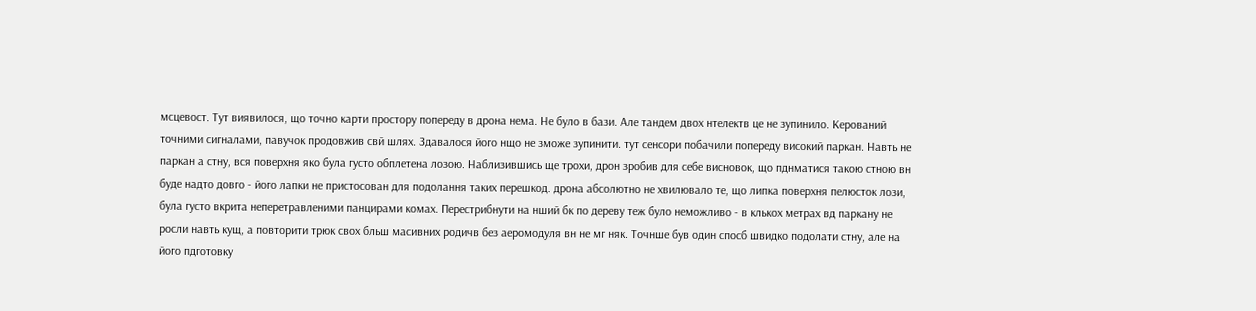мсцевост. Тут виявилося, що точно карти простору попереду в дрона нема. Не було в бази. Але тандем двох нтелектв це не зупинило. Керований точними сигналами, павучок продовжив свй шлях. Здавалося його нщо не зможе зупинити. тут сенсори побачили попереду високий паркан. Навть не паркан а стну, вся поверхня яко була густо обплетена лозою. Наблизившись ще трохи, дрон зробив для себе висновок, що пднматися такою стною вн буде надто довго - його лапки не пристосован для подолання таких перешкод. дрона абсолютно не хвилювало те, що липка поверхня пелюсток лози, була густо вкрита неперетравленими панцирами комах. Перестрибнути на нший бк по дереву теж було неможливо - в клькох метрах вд паркану не росли навть кущ, а повторити трюк свох бльш масивних родичв без аеромодуля вн не мг няк. Точнше був один спосб швидко подолати стну, але на його пдготовку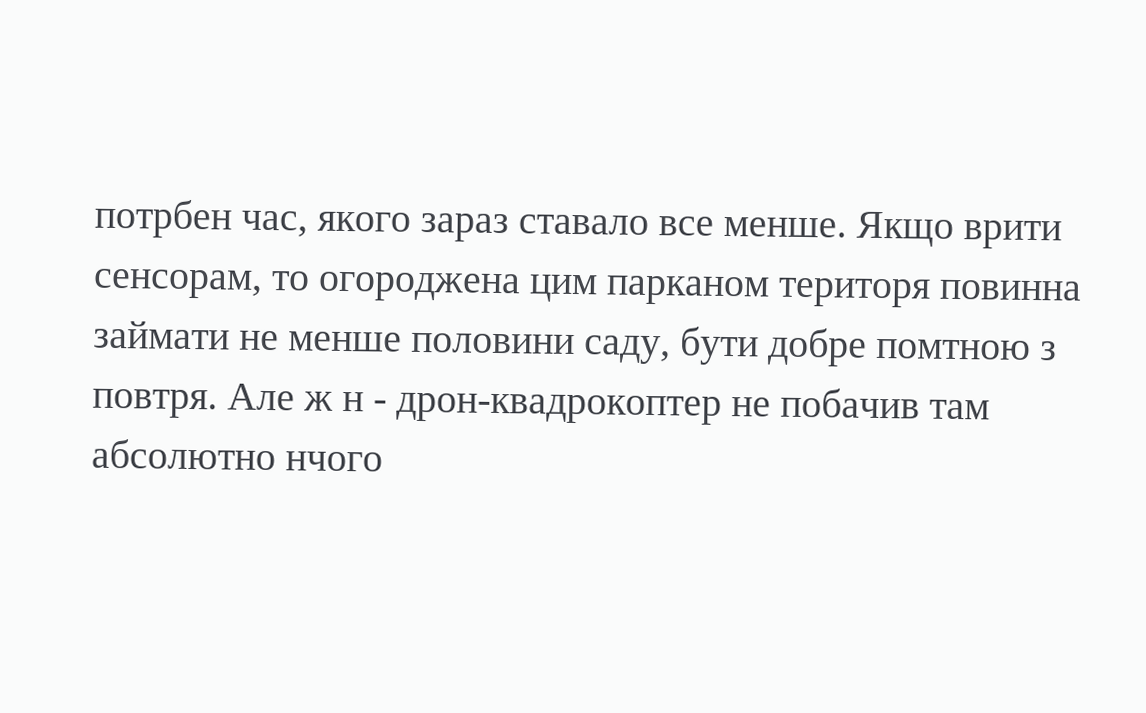потрбен час, якого зараз ставало все менше. Якщо врити сенсорам, то огороджена цим парканом територя повинна займати не менше половини саду, бути добре помтною з повтря. Але ж н - дрон-квадрокоптер не побачив там абсолютно нчого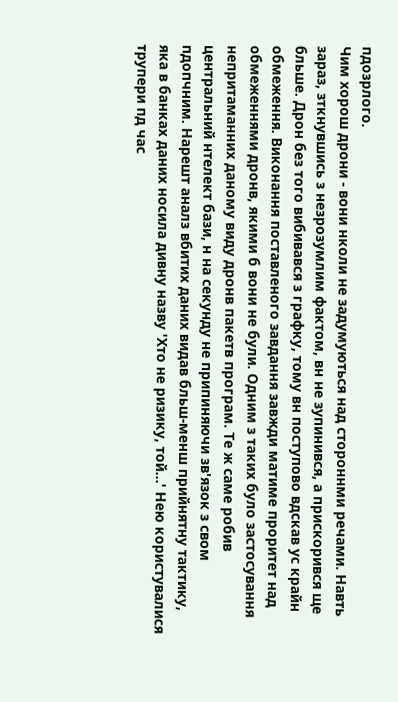пдозрлого.
Чим хорош дрони - вони нколи не задумуються над стороннми речами. Навть зараз, зткнувшись з незрозумлим фактом, вн не зупинився, а прискорився ще бльше. Дрон без того вибивався з графку, тому вн поступово вдскав ус крайн обмеження. Виконання поставленого завдання завжди матиме проритет над обмеженнями дронв, якими б вони не були. Одним з таких було застосування непритаманних даному виду дронв пакетв програм. Те ж саме робив центральний нтелект бази, н на секунду не припиняючи зв'язок з свом пдопчним. Нарешт аналз вбитих даних видав бльш-менш прийнятну тактику, яка в банках даних носила дивну назву 'Хто не ризику, той...' Нею користувалися трупери пд час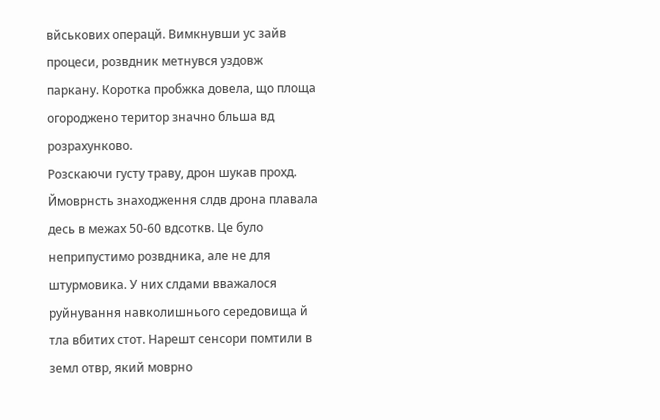вйськових операцй. Вимкнувши ус зайв процеси, розвдник метнувся уздовж паркану. Коротка пробжка довела, що площа огороджено територ значно бльша вд розрахунково.
Розскаючи густу траву, дрон шукав прохд. Ймоврнсть знаходження слдв дрона плавала десь в межах 50-60 вдсоткв. Це було неприпустимо розвдника, але не для штурмовика. У них слдами вважалося руйнування навколишнього середовища й тла вбитих стот. Нарешт сенсори помтили в земл отвр, який моврно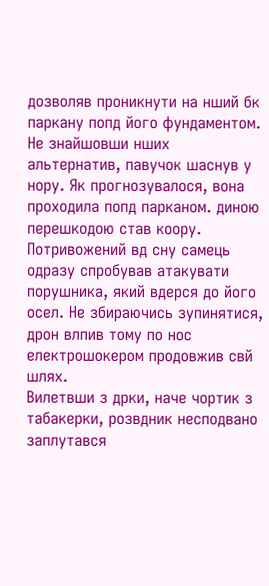дозволяв проникнути на нший бк паркану попд його фундаментом. Не знайшовши нших альтернатив, павучок шаснув у нору. Як прогнозувалося, вона проходила попд парканом. диною перешкодою став коору. Потривожений вд сну самець одразу спробував атакувати порушника, який вдерся до його осел. Не збираючись зупинятися, дрон влпив тому по нос електрошокером продовжив свй шлях.
Вилетвши з дрки, наче чортик з табакерки, розвдник несподвано заплутався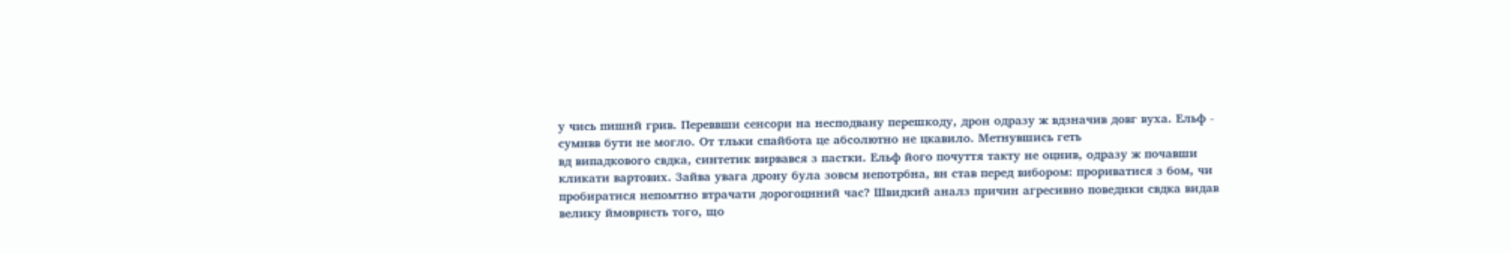у чись пишнй грив. Переввши сенсори на несподвану перешкоду, дрон одразу ж вдзначив довг вуха. Ельф - сумнвв бути не могло. От тльки спайбота це абсолютно не цкавило. Метнувшись геть
вд випадкового свдка, синтетик вирвався з пастки. Ельф його почуття такту не оцнив, одразу ж почавши кликати вартових. Зайва увага дрону була зовсм непотрбна, вн став перед вибором: прориватися з бом, чи пробиратися непомтно втрачати дорогоцнний час? Швидкий аналз причин агресивно поведнки свдка видав велику ймоврнсть того, що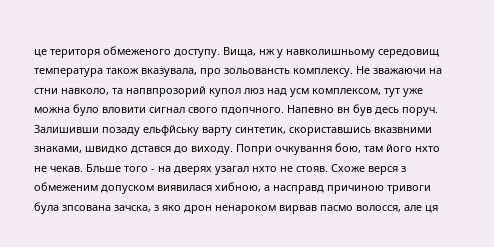це територя обмеженого доступу. Вища, нж у навколишньому середовищ температура також вказувала, про зольовансть комплексу. Не зважаючи на стни навколо, та напвпрозорий купол люз над усм комплексом, тут уже можна було вловити сигнал свого пдопчного. Напевно вн був десь поруч. Залишивши позаду ельфйську варту синтетик, скориставшись вказвними знаками, швидко дстався до виходу. Попри очкування бою, там його нхто не чекав. Бльше того - на дверях узагал нхто не стояв. Схоже верся з обмеженим допуском виявилася хибною, а насправд причиною тривоги була зпсована зачска, з яко дрон ненароком вирвав пасмо волосся, але ця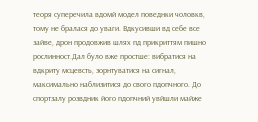теоря суперечила вдомй модел поведнки чоловкв, тому не бралася до уваги. Вдкусивши вд себе все зайве, дрон продовжив шлях пд прикриттям пишно рослинност.Дал було вже простше: вибратися на вдкриту мсцевсть, зорнтуватися на сигнал, максимально наблизитися до свого пдопчного. До спортзалу розвдник його пдопчний увйшли майже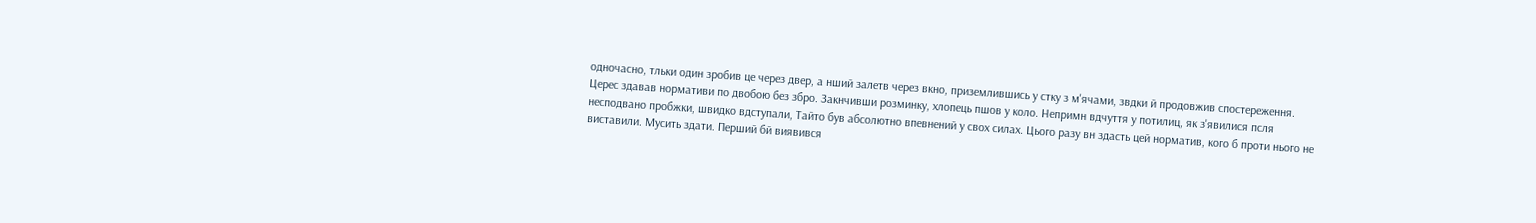одночасно, тльки один зробив це через двер, а нший залетв через вкно, приземлившись у стку з м'ячами, звдки й продовжив спостереження.
Церес здавав нормативи по двобою без збро. Закнчивши розминку, хлопець пшов у коло. Непримн вдчуття у потилиц, як з'явилися псля несподвано пробжки, швидко вдступали, Тайто був абсолютно впевнений у свох силах. Цього разу вн здасть цей норматив, кого б проти нього не виставили. Мусить здати. Перший бй виявився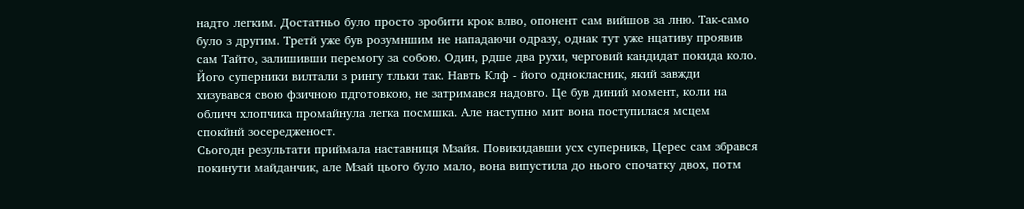надто легким. Достатньо було просто зробити крок влво, опонент сам вийшов за лню. Так-само було з другим. Третй уже був розумншим не нападаючи одразу, однак тут уже нцативу проявив сам Тайто, залишивши перемогу за собою. Один, рдше два рухи, черговий кандидат покида коло. Його суперники вилтали з рингу тльки так. Навть Клф - його однокласник, який завжди хизувався свою фзичною пдготовкою, не затримався надовго. Це був диний момент, коли на обличч хлопчика промайнула легка посмшка. Але наступно мит вона поступилася мсцем спокйнй зосередженост.
Сьогодн результати приймала наставниця Мзайя. Повикидавши усх суперникв, Церес сам збрався покинути майданчик, але Мзай цього було мало, вона випустила до нього спочатку двох, потм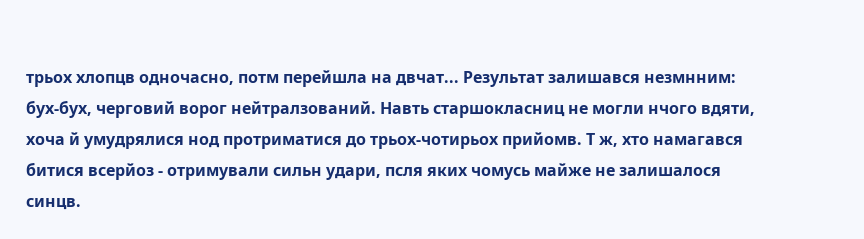трьох хлопцв одночасно, потм перейшла на двчат... Результат залишався незмнним: бух-бух, черговий ворог нейтралзований. Навть старшокласниц не могли нчого вдяти, хоча й умудрялися нод протриматися до трьох-чотирьох прийомв. Т ж, хто намагався битися всерйоз - отримували сильн удари, псля яких чомусь майже не залишалося синцв.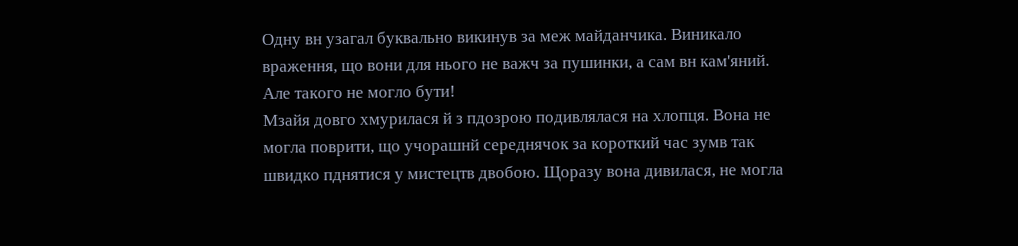Одну вн узагал буквально викинув за меж майданчика. Виникало враження, що вони для нього не важч за пушинки, а сам вн кам'яний. Але такого не могло бути!
Мзайя довго хмурилася й з пдозрою подивлялася на хлопця. Вона не могла поврити, що учорашнй середнячок за короткий час зумв так швидко пднятися у мистецтв двобою. Щоразу вона дивилася, не могла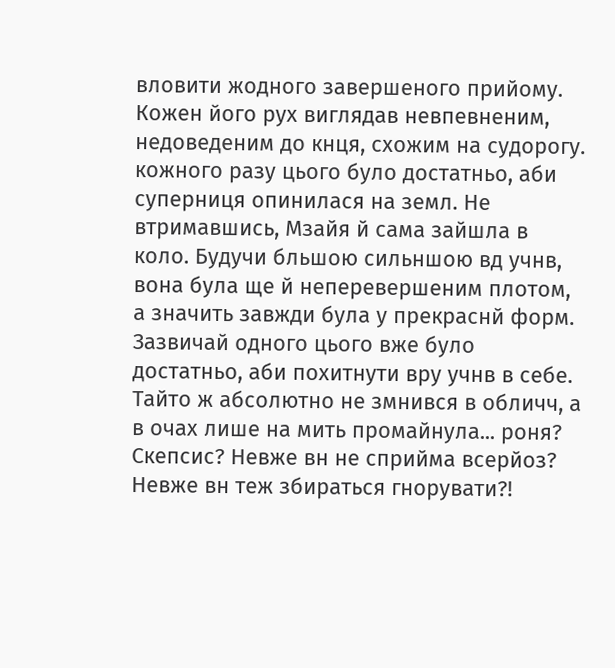вловити жодного завершеного прийому. Кожен його рух виглядав невпевненим, недоведеним до кнця, схожим на судорогу. кожного разу цього було достатньо, аби суперниця опинилася на земл. Не втримавшись, Мзайя й сама зайшла в коло. Будучи бльшою сильншою вд учнв, вона була ще й неперевершеним плотом, а значить завжди була у прекраснй форм. Зазвичай одного цього вже було достатньо, аби похитнути вру учнв в себе. Тайто ж абсолютно не змнився в обличч, а в очах лише на мить промайнула... роня? Скепсис? Невже вн не сприйма всерйоз? Невже вн теж збираться гнорувати?!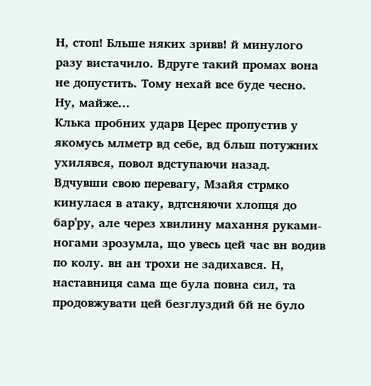Н, стоп! Бльше няких зривв! й минулого разу вистачило. Вдруге такий промах вона не допустить. Тому нехай все буде чесно. Ну, майже...
Клька пробних ударв Церес пропустив у якомусь млметр вд себе, вд бльш потужних ухилявся, повол вдступаючи назад. Вдчувши свою перевагу, Мзайя стрмко кинулася в атаку, вдтсняючи хлопця до бар'ру, але через хвилину махання руками-ногами зрозумла, що увесь цей час вн водив по колу. вн ан трохи не задихався. Н, наставниця сама ще була повна сил, та продовжувати цей безглуздий бй не було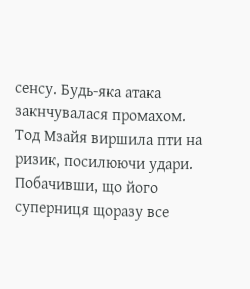сенсу. Будь-яка атака закнчувалася промахом. Тод Мзайя виршила пти на ризик, посилюючи удари. Побачивши, що його суперниця щоразу все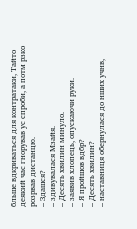бльше вдкриваться для контратаки, Тайто деякий час гнорував ус спроби, а потм рзко розрвав дистанцю.
– Здашся?
– здивувалася Мзайя.
– Десять хвилин минуло.
– заявив хлопець, опускаючи руки.
– Я пройшов вдбр?
– Десять хвилин?
– наставниця обернулася до нших учнв,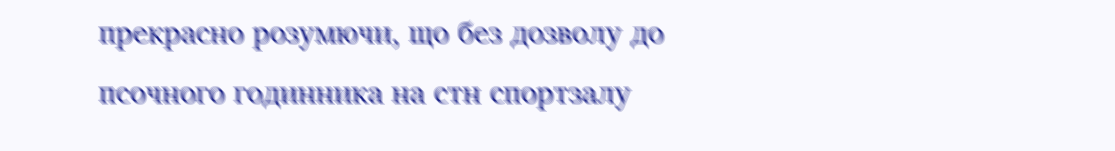прекрасно розумючи, що без дозволу до псочного годинника на стн спортзалу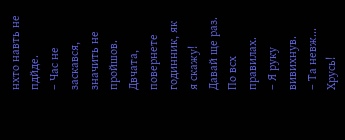нхто навть не пдйде.
– Час не заскався, значить не пройшов. Двчата, повернете годинник, як я скажу! Давай ще раз. По всх правилах.
– Я руку вивихнув.
– Та невж...
Хрусь!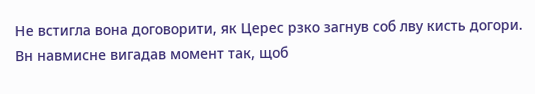Не встигла вона договорити, як Церес рзко загнув соб лву кисть догори. Вн навмисне вигадав момент так, щоб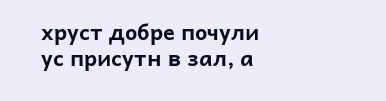хруст добре почули ус присутн в зал, а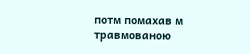потм помахав м травмованою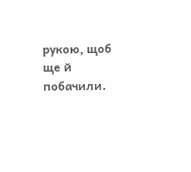рукою, щоб ще й побачили.